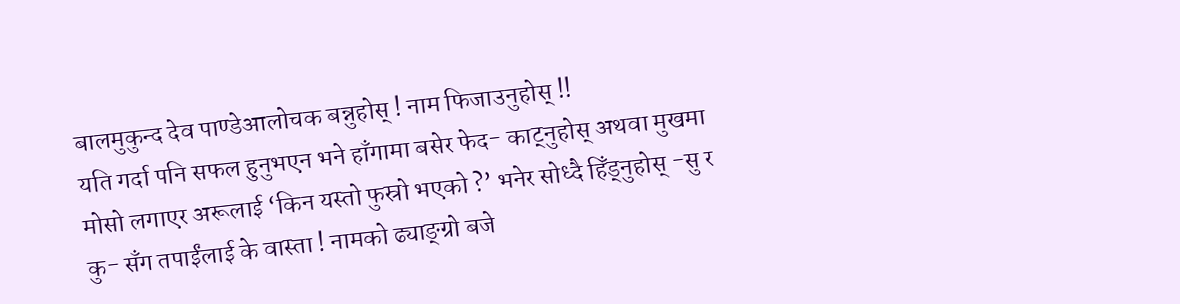बालमुकुन्द देव पाण्डेआलोचक बन्नुहोस् ! नाम फिजाउनुहोस् !!
यति गर्दा पनि सफल हुनुभएन भने हाँगामा बसेर फेद- काट्नुहोस् अथवा मुखमा मोसो लगाएर अरूलाई ‘किन यस्तो फुस्रो भएको ?’ भनेर सोध्दै हिँड्नुहोस् -सु र कु- सँग तपाईंलाई के वास्ता ! नामको ढ्याङ्ग्रो बजे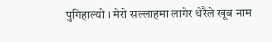पुगिहाल्यो । मेरो सल्लाहमा लागेर धेरैले खूब नाम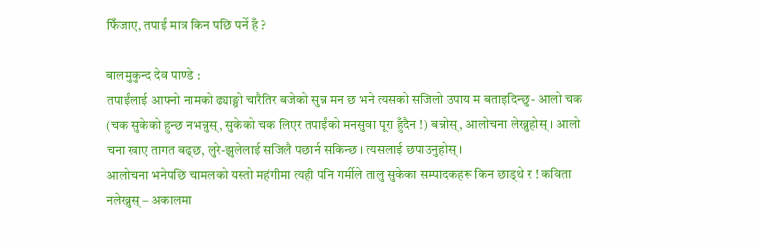फिँजाए, तपाईं मात्र किन पछि पर्ने हँ ?

बालमुकुन्द देव पाण्डे :
तपाईंलाई आफ्नो नामको ढ्याङ्ग्रो चारैतिर बजेको सुन्न मन छ भने त्यसको सजिलो उपाय म बताइदिन्छु- आलो चक (चक सुकेको हुन्छ नभन्नुस्, सुकेको चक लिएर तपाईंको मनसुवा पूरा हुँदैन !) बन्नोस्, आलोचना लेख्नुहोस् । आलो चना खाए तागत बढ्छ, लुरे-झुलेलाई सजिलै पछार्न सकिन्छ । त्यसलाई छपाउनुहोस् ।
आलोचना भनेपछि चामलको यस्तो महंगीमा त्यही पनि गर्मीले तालु सुकेका सम्पादकहरू किन छाड्थे र ! कविता नलेख्नुस् – अकालमा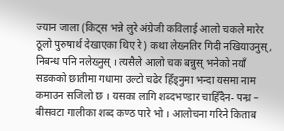ज्यान जाला (किट्स भन्ने लुरे अंग्रेजी कविलाई आलो चकले मारेर ठूलो पुरुषार्थ देखाएका थिए रे) कथा लेख्नतिर गिदी नखियाउनुस्, निबन्ध पनि नलेख्नुस् । त्यसैले आलो चक बन्नुस् भनेको नयाँ सडकको छातीमा गधामा उल्टो चढेर हिँड्नुमा भन्दा यसमा नाम कमाउन सजिलो छ । यसका लागि शब्दभण्डार चाहिँदैन- पन्ध्र – बीसवटा गालीका शब्द कण्ठ पारे भो । आलोचना गरिने किताब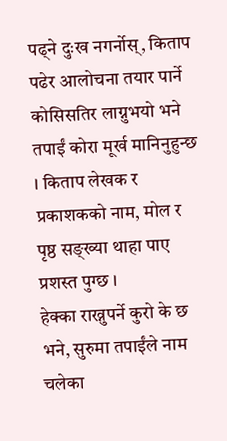पढ्ने दुःख नगर्नोस्, किताप पढेर आलोचना तयार पार्ने कोसिसतिर लाग्नुभयो भने तपाईं कोरा मूर्ख मानिनुहुन्छ । किताप लेखक र प्रकाशकको नाम, मोल र पृष्ठ सङ्ख्या थाहा पाए प्रशस्त पुग्छ ।
हेक्का राख्नुपर्ने कुरो के छ भने, सुरुमा तपाईंले नाम चलेका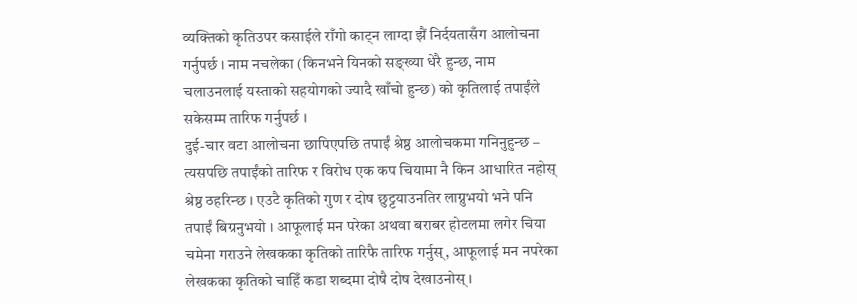व्यक्तिको कृतिउपर कसाईले राँगो काट्न लाग्दा झैं निर्दयतासँग आलोचना गर्नुपर्छ । नाम नचलेका (किनभने यिनको सङ्ख्या धेरै हुन्छ, नाम चलाउनलाई यस्ताको सहयोगको ज्यादै खाँचो हुन्छ) को कृतिलाई तपाईंले सकेसम्म तारिफ गर्नुपर्छ ।
दुई-चार वटा आलोचना छापिएपछि तपाईं श्रेष्ठ आलोचकमा गनिनुहुन्छ – त्यसपछि तपाईंको तारिफ र विरोध एक कप चियामा नै किन आधारित नहोस् श्रेष्ठ ठहरिन्छ । एउटै कृतिको गुण र दोष छुट्टयाउनतिर लाग्नुभयो भने पनि तपाईं बिग्रनुभयो । आफूलाई मन परेका अथवा बराबर होटलमा लगेर चिया चमेना गराउने लेखकका कृतिको तारिफै तारिफ गर्नुस्, आफूलाई मन नपरेका लेखकका कृतिको चाहिँ कडा शब्दमा दोषै दोष देखाउनोस् ।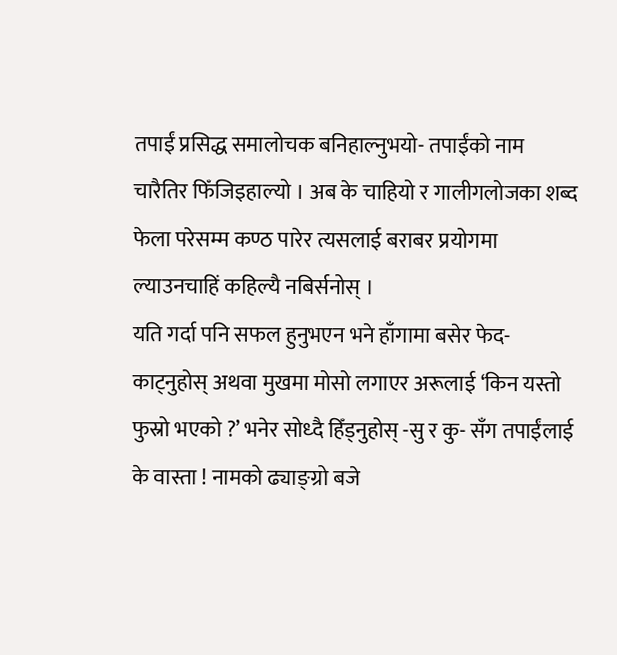तपाईं प्रसिद्ध समालोचक बनिहाल्नुभयो- तपाईंको नाम चारैतिर फिँजिइहाल्यो । अब के चाहियो र गालीगलोजका शब्द फेला परेसम्म कण्ठ पारेर त्यसलाई बराबर प्रयोगमा ल्याउनचाहिं कहिल्यै नबिर्सनोस् ।
यति गर्दा पनि सफल हुनुभएन भने हाँगामा बसेर फेद- काट्नुहोस् अथवा मुखमा मोसो लगाएर अरूलाई ‘किन यस्तो फुस्रो भएको ?’ भनेर सोध्दै हिँड्नुहोस् -सु र कु- सँग तपाईंलाई के वास्ता ! नामको ढ्याङ्ग्रो बजे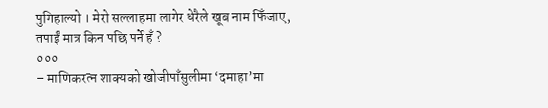पुगिहाल्यो । मेरो सल्लाहमा लागेर धेरैले खूब नाम फिँजाए, तपाईं मात्र किन पछि पर्ने हँ ?
०००
– माणिकरत्न शाक्यको खोजीपाँसुलीमा ‘दमाहा’मा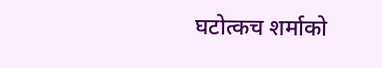घटोत्कच शर्माको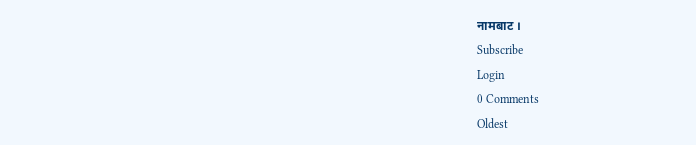नामबाट ।
Subscribe
Login
0 Comments
Oldest